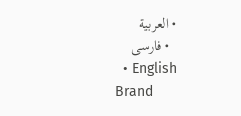• العربية
  • فارسی
  • English
Brand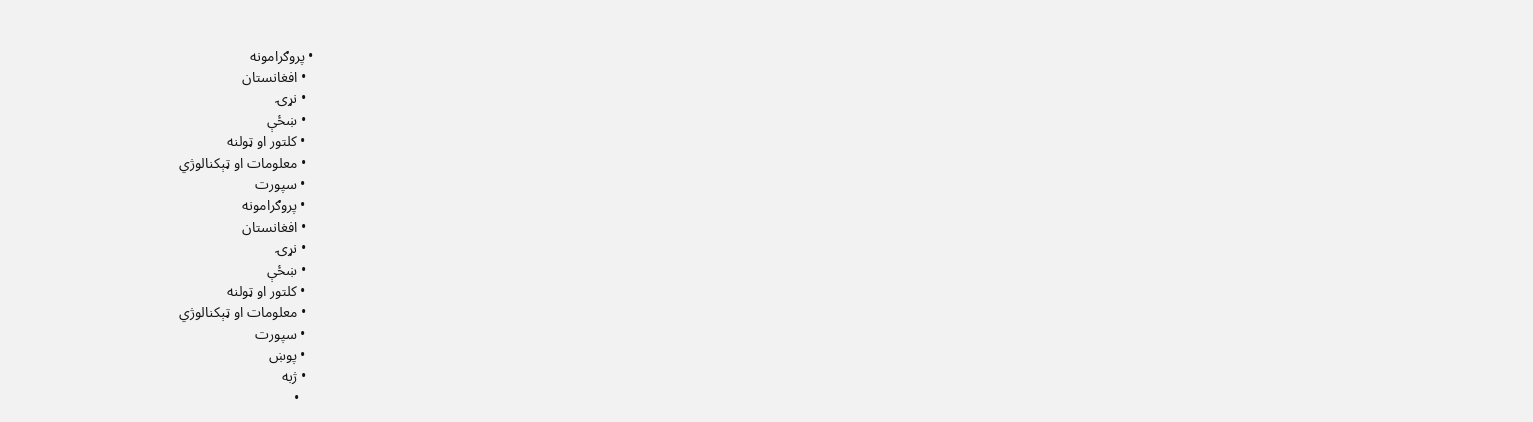• پروګرامونه
  • افغانستان
  • نړۍ
  • ښځې
  • کلتور او ټولنه
  • معلومات او ټېکنالوژي
  • سپورت
  • پروګرامونه
  • افغانستان
  • نړۍ
  • ښځې
  • کلتور او ټولنه
  • معلومات او ټېکنالوژي
  • سپورت
  • پوښ
  • ژبه
    •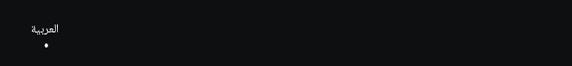العربية
    •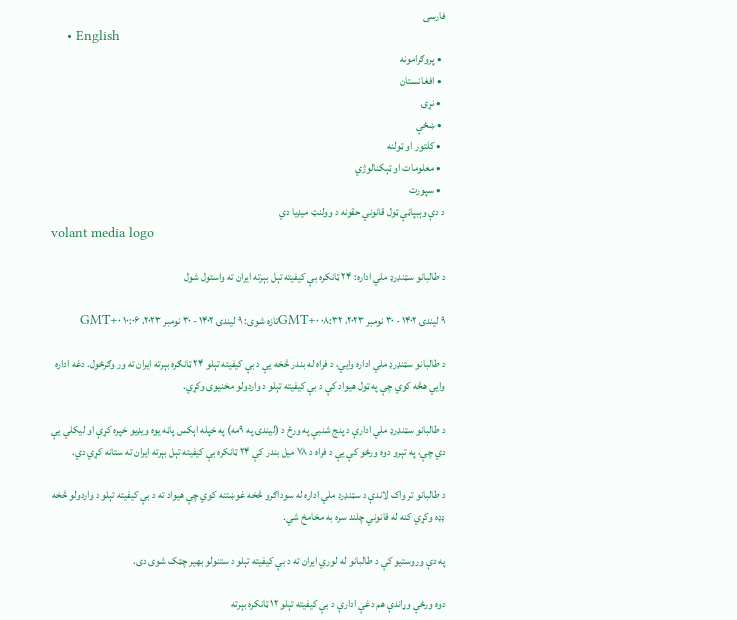فارسی
    • English
  • پروګرامونه
  • افغانستان
  • نړۍ
  • ښځې
  • کلتور او ټولنه
  • معلومات او ټېکنالوژي
  • سپورت
د دې وېبپاڼې ټول قانوني حقونه د وولنټ میډیا دي
volant media logo

د طالبانو سټنډرډ ملي اداره: ۲۴ ټانکره بې کیفیته تېل بېرته ایران ته واستول شول

۹ لیندۍ ۱۴۰۲ - ۳۰ نومبر ۲۰۲۳، ۰۸:۳۲ GMT+۰تازه شوی: ۹ لیندۍ ۱۴۰۲ - ۳۰ نومبر ۲۰۲۳، ۱۰:۰۶ GMT+۰

د طالبانو سټنډرډ ملي اداره وايي، د فراه له بندر څخه یې د بې کیفیته تېلو ۲۴ ټانګره بېرته ایران ته ور وګرځول. دغه اداره وايي هڅه کوي چې په ټول هیواد کې د بې کیفیته تېلو د واردولو مخنیوی وکړي.

د طالبانو سټنډرډ ملي ادارې د پنج شنبې په ورځ د (لیندۍ په ۹مه) په خپله اېکس پاڼه یوه ویډیو خپره کړې او لیکلي یې دي چې، په تېرو دوه ورځو کې یې د فراه د ۷۸ میل بندر کې ۲۴ ټانکره بې کیفیته تېل بېرته ایران ته ستانه کړي دي.

د طالبانو تر واک لاندې د سټنډرد ملي اداره له سوداګرو څخه غوښتنه کوي چې هیواد ته د بې کیفیته تېلو د واردولو څخه ډډه وکړي کنه له قانوني چلند سره به مخامخ شي.

په دې وروستیو کې د طالبانو له لوري ایران ته د بې کیفیته تېلو د ستنولو بهیر چټک شوی دی.

دوه ورځې وړاندې هم دغې ادارې د بې کیفیته تېلو ۱۲ ټانکره بېرته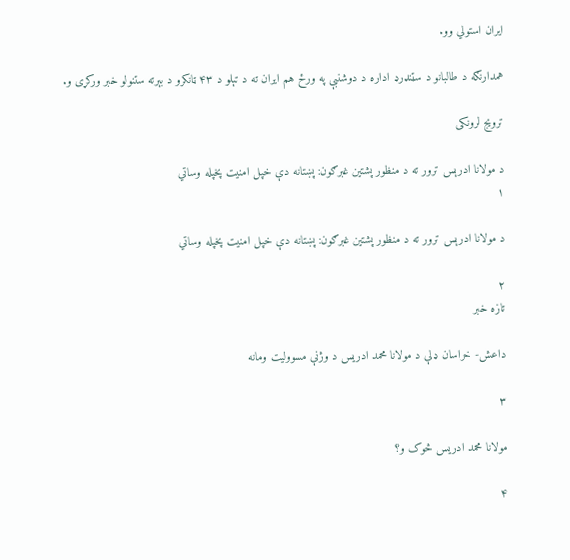ایران استولي وو.

همدارنګه د طالبانو د سټنډرډ اداره د دوشنبې په ورځ هم ایران ته د تېلو د ۴۳ ټانکرو د بېرته ستنولو خبر ورکړی و.

ترویج لرونکی

د مولانا ادرېس ترور ته د منظور پشتین غبرګون: پښتانه دې خپل امنیت پخپله وساتي
۱

د مولانا ادرېس ترور ته د منظور پشتین غبرګون: پښتانه دې خپل امنیت پخپله وساتي

۲
تازه خبر

داعش- خراسان ډلې د مولانا محمد ادریس د وژنې مسوولیت ومانه

۳

مولانا محمد ادریس څوک و؟

۴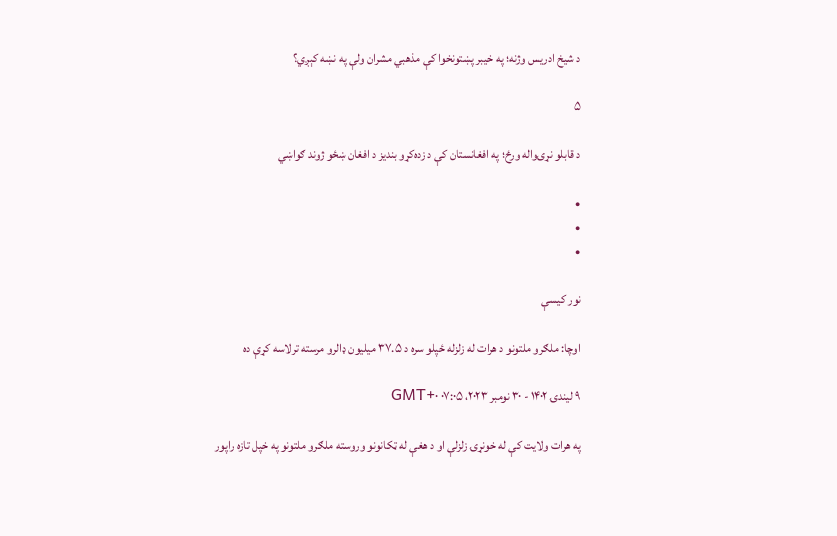د شیخ ادریس وژنه؛ په خیبر پښتونخوا کې مذهبي مشران ولې په نښه کېږي؟

۵

د قابلو نړۍواله ورځ؛ په افغانستان کې د زده‌کړو بندیز د افغان ښځو ژوند ګواښي

•
•
•

نور کیسې

اوچا: ملګرو ملتونو د هرات له زلزله ځپلو سره د ۳۷.۵ میلیون ډالرو مرسته ترلاسه کړې ده

۹ لیندۍ ۱۴۰۲ - ۳۰ نومبر ۲۰۲۳، ۰۷:۰۵ GMT+۰

په هرات ولایت کې له خونړۍ زلزلې او د هغې له ټکانونو وروسته ملګرو ملتونو په خپل تازه راپور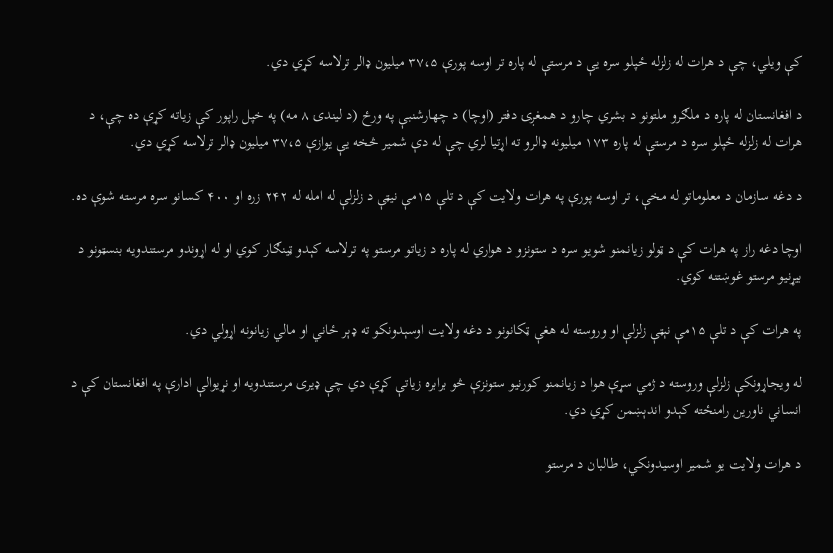کې ویلي، چې د هرات له زلزله ځپلو سره یې د مرستې له پاره تر اوسه پورې ۳۷،۵ میلیون ډالر ترلاسه کړي دي.

د افغانستان له پاره د ملګرو ملتونو د بشري چارو د همغږۍ دفتر (اوچا) د چهارشنبې په ورځ (د لیندۍ ۸ مه) په خپل راپور کې زیاته کړې ده چې، د هرات له زلزله ځپلو سره د مرستې له پاره ۱۷۳ میلیونه ډالرو ته اړتیا لري چې له دې شمیر څخه یې یوازې ۳۷،۵ میلیون ډالر ترلاسه کړي دي.

د دغه سازمان د معلوماتو له مخې، تر اوسه پورې په هرات ولايت کې د تلې ۱۵مې نیټې د زلزلې له امله له ۲۴۲ زره او ۴۰۰ کسانو سره مرسته شوې ده.

اوچا دغه راز په هرات کې د ټولو زيانمنو شويو سره د ستونزو د هواري له پاره د زياتو مرستو په ترلاسه کېدو ټینګار کوي او له اړوندو مرستندویه بنسټونو د بیړنیو مرستو غوښتنه کوي.

په هرات کې د تلې ۱۵مې نېټې زلزلې او وروسته له هغې ټکانونو د دغه ولايت اوسېدونکو ته ډېر ځاني او مالي زيانونه اړولي دي.

له ویجاړونکې زلزلې وروسته د ژمي سړې هوا د زیانمنو کورنیو ستونزې څو برابره زیاتې کړې دي چې ډیری مرستندویه او نړیوالې ادارې په افغانستان کې د انساني ناورین رامنځته کېدو اندېښمن کړي دي.

د هرات ولایت یو شمیر اوسیدونکي، طالبان د مرستو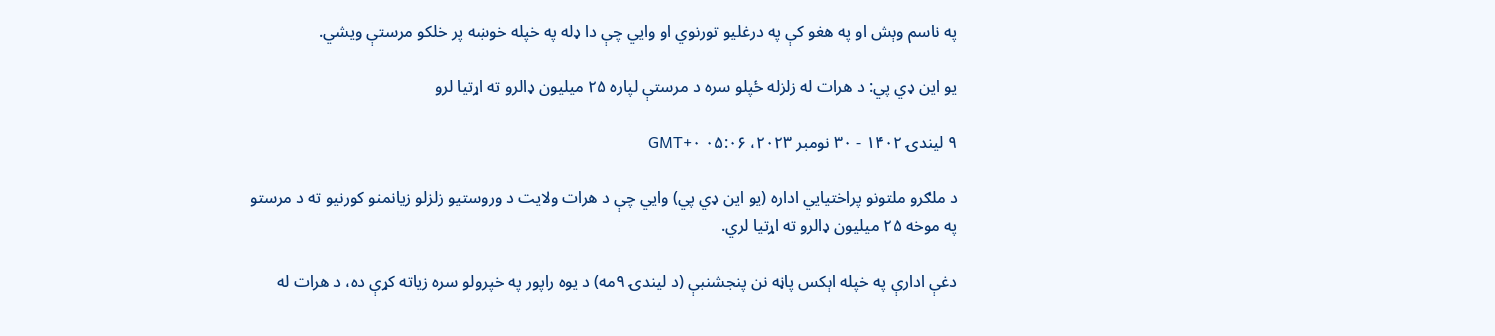په ناسم وېش او په هغو کې په درغلیو تورنوي او وایي چې دا ډله په خپله خوښه پر خلکو مرستې ویشي.

يو این ډي پي: د هرات له زلزله ځپلو سره د مرستې لپاره ۲۵ میلیون ډالرو ته اړتیا لرو

۹ لیندۍ ۱۴۰۲ - ۳۰ نومبر ۲۰۲۳، ۰۵:۰۶ GMT+۰

د ملګرو ملتونو پراختیایي اداره (یو این ډي پي) وایي چې د هرات ولایت د وروستیو زلزلو زیانمنو کورنیو ته د مرستو په موخه ۲۵ میلیون ډالرو ته اړتیا لري.

دغې ادارې په خپله اېکس پاڼه نن پنجشنبې (د لیندۍ ۹مه) د یوه راپور په خپرولو سره زیاته کړې ده، د هرات له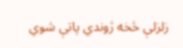زلزلې څخه ژوندي پاتې شوي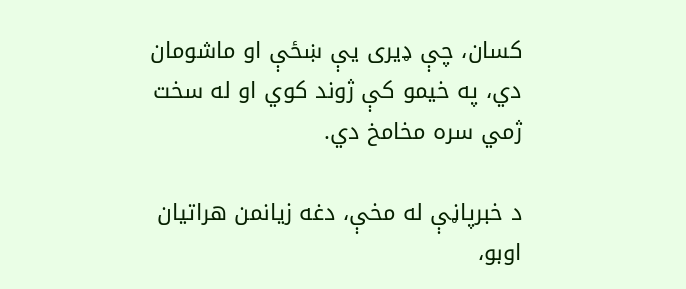کسان، چې ډیری یې ښځې او ماشومان دي، په خیمو کې ژوند کوي او له سخت ژمي سره مخامخ دي.

د خبرپاڼې له مخې، دغه زیانمن هراتیان اوبو،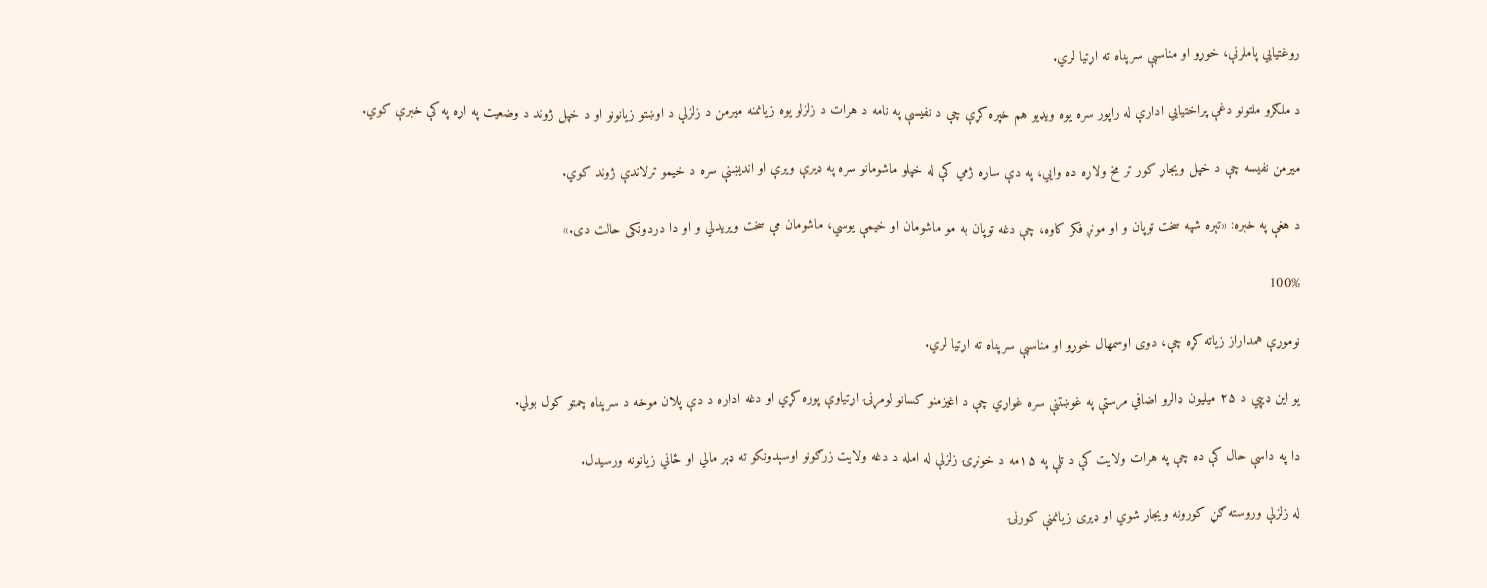روغتیایي پاملرنې، خوړو او مناسبې سرپناه ته اړتیا لري.

د ملګرو ملتونو دغې پراختیایي ادارې له راپور سره یوه ویډیو هم خپره کړې چې د نفیسې په نامه د هرات د زلزلو یوه زیانمنه میرمن د زلزلې د اوښتو زیانونو او د خپل ژوند د وضعیت په اړه په کې خبرې کوي.

میرمن نفیسه چې د خپل ویجاړ کور تر مخ ولاړه ده وایي، په دې ساړه ژمي کې له خپلو ماشومانو سره په ډیرې ویرې او اندیښنې سره د خیمو ترلاندې ژوند کوي.

د هغې په خبره: «تېره شپه سخت توپان و او مونږ فکر کاوه، چې دغه توپان به مو ماشومان او خیمې یوسي، ماشومان مې سخت ویریدلي و او دا دردونکی حالت دی.»

100%

نوموړې همداراز زیاته کړه چې، دوی اوسمهال خوړو او مناسبې سرپناه ته اړتیا لري.

یو این ډيپي د ۲۵ میلیون ډالرو اضافي مرستې په غوښتنې سره غواړي چې د اغیزمنو کسانو لومړنۍ اړتیاوې پوره کړي او دغه اداره د دې پلان موخه د سرپناه چمتو کول بولي.

دا په داسې حال کې ده چې په هرات ولایت کې د تلې په ۱۵مه د خونړۍ زلزلې له امله د دغه ولايت زرګونو اوسېدونکو ته ډېر مالي او ځاني زيانونه ورسیدل.

له زلزلې وروسته ګڼ کورونه ويجاړ شوي او ډیری زیانمنې کورنۍ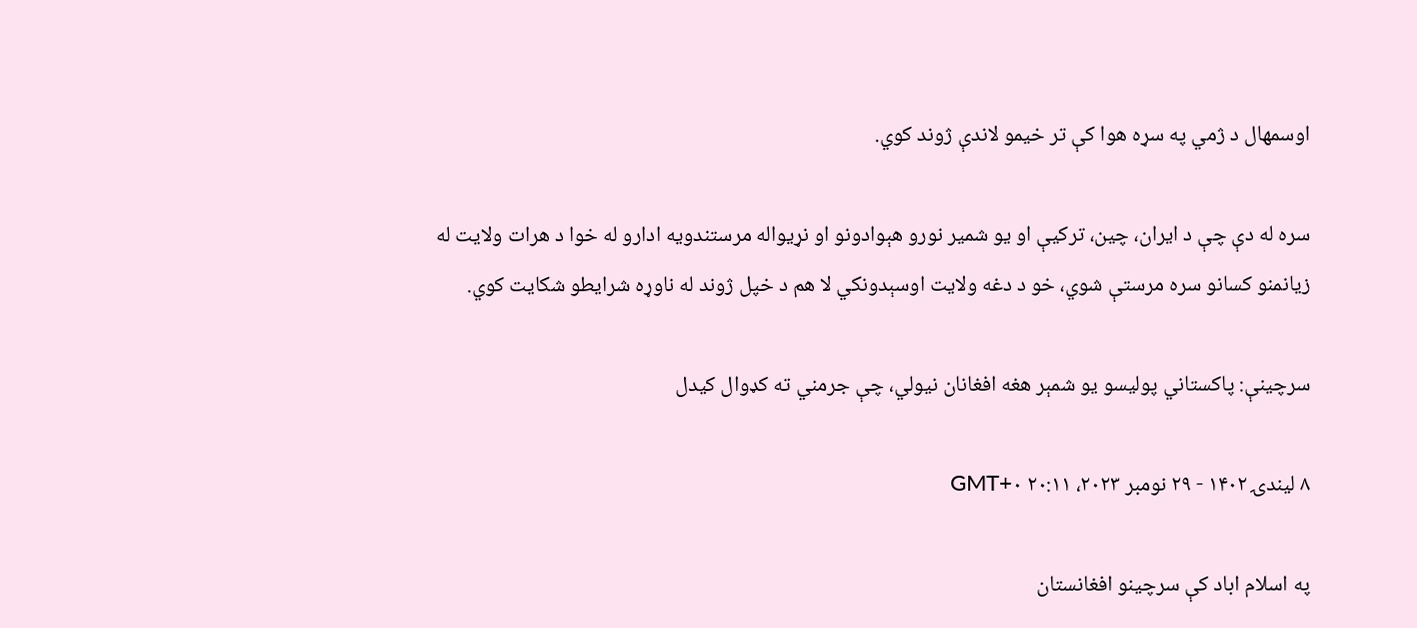اوسمهال د ژمي په سړه هوا کې تر خيمو لاندې ژوند کوي.

سره له دې چې د ايران، چين، ترکيې او یو شمیر نورو هېوادونو او نړیواله مرستندویه ادارو له خوا د هرات ولایت له زیانمنو کسانو سره مرستې شوي، خو د دغه ولايت اوسېدونکي لا هم د خپل ژوند له ناوړه شرايطو شکايت کوي.

سرچینې: پاکستاني پولیسو یو شمېر هغه افغانان نیولي، چې جرمني ته کډوال کیدل

۸ لیندۍ ۱۴۰۲ - ۲۹ نومبر ۲۰۲۳، ۲۰:۱۱ GMT+۰

په اسلام اباد کې سرچینو افغانستان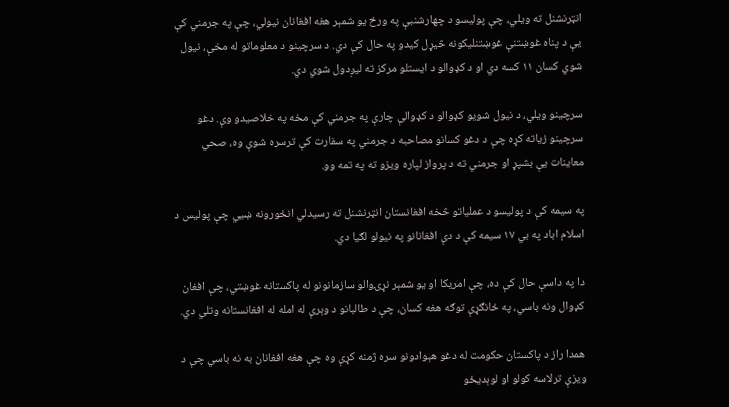انټرنشنل ته ویلي، چې پولیسو د چهارشنبې په ورځ یو شمېر هغه افغانان نیولي، چې په جرمني کې یې د پناه غوښتنې غوښتنلیکونه څیړل کیدو په حال کې دي. د سرچينو د معلوماتو له مخې، نیول شوي کسان ۱۱ کسه دي او د کډوالو د ایستلو مرکز ته لیږدول شوي دي.

سرچینو ویلي، د نیول شویو کډوالو د کډوالې چارې په جرمني کې مخه په خلاصیدو وې. دغو سرچینو زیاته کړه چې د دغو کسانو مصاحبه د جرمني په سفارت کې ترسره شوې وه، صحي معاینات یې بشپړ او جرمني‌ ته د پرواز لپاره ویزو ته په تمه وو.

په سیمه کې د پولیسو د عملیاتو څخه افغانستان انټرنشنل ته رسیدلي انځورونه ښیي چې پولیس د اسلام اباد په بي ۱۷ سیمه کې د دې افغانانو په نیولو لګیا دي.

دا په داسې حال کې ده، چې امريکا او يو شمېر نړۍوالو سازمانونو له پاکستانه غوښتي، چې افغان کډوال ونه باسي، په ځانګړې توګه هغه کسان، چې د طالبانو د وېرې له امله له افغانستانه وتلي دي.

همدا راز د پاکستان حکومت له دغو هېوادونو سره ژمنه کړې وه چې هغه افغانان به نه باسي چې د ویزې ترلاسه کولو او لوېدیځو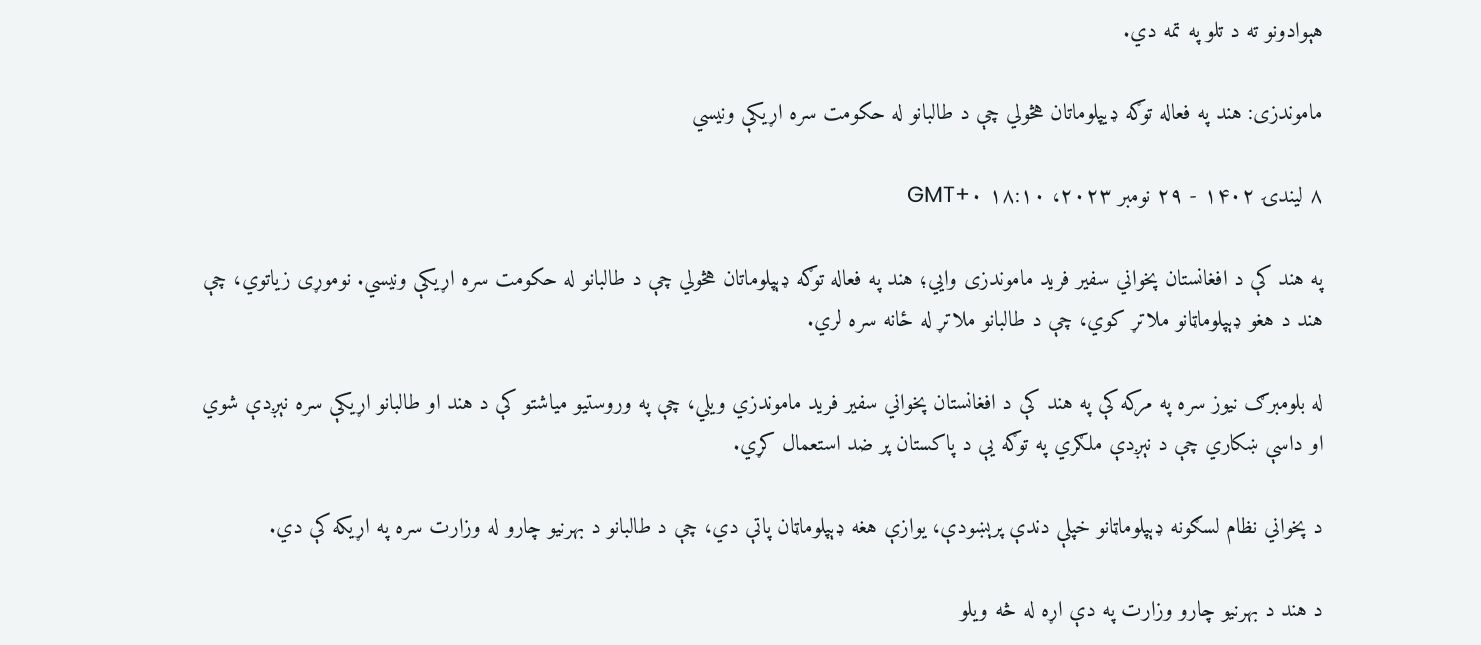هېوادونو ته د تلو په تمه دي.

ماموندزی: هند په فعاله توګه ډیپلوماتان هڅولي چې د طالبانو له حکومت سره اړیکې ونیسي

۸ لیندۍ ۱۴۰۲ - ۲۹ نومبر ۲۰۲۳، ۱۸:۱۰ GMT+۰

په هند کې د افغانستان پخواني سفیر فرید ماموندزی وایي؛ هند په فعاله توګه ډېپلوماتان هڅولي چې د طالبانو له حکومت سره اړیکې ونیسي. نوموړی زیاتوي، چې هند د هغو ډېپلوماټانو ملاتړ کوي، چې د طالبانو ملاتړ له ځانه سره لري.

له بلومبرګ نیوز سره په مرکه کې په هند کې د افغانستان پخواني سفیر فرید ماموندزي ویلي، چې په وروستیو میاشتو کې د هند او طالبانو اړیکې سره نېږدې شوي او داسې ښکاري چې د نېږدې ملګري په توګه یې د پاکستان پر ضد استعمال کړي.

د پخواني نظام لسګونه ډېپلوماټانو خپلې دندې پرېښودې، یوازې هغه ډېپلوماټان پاتې دي، چې د طالبانو د بهرنیو چارو له وزارت سره په اړیکه کې دي.

د هند د بهرنیو چارو وزارت په دې اړه له څه ویلو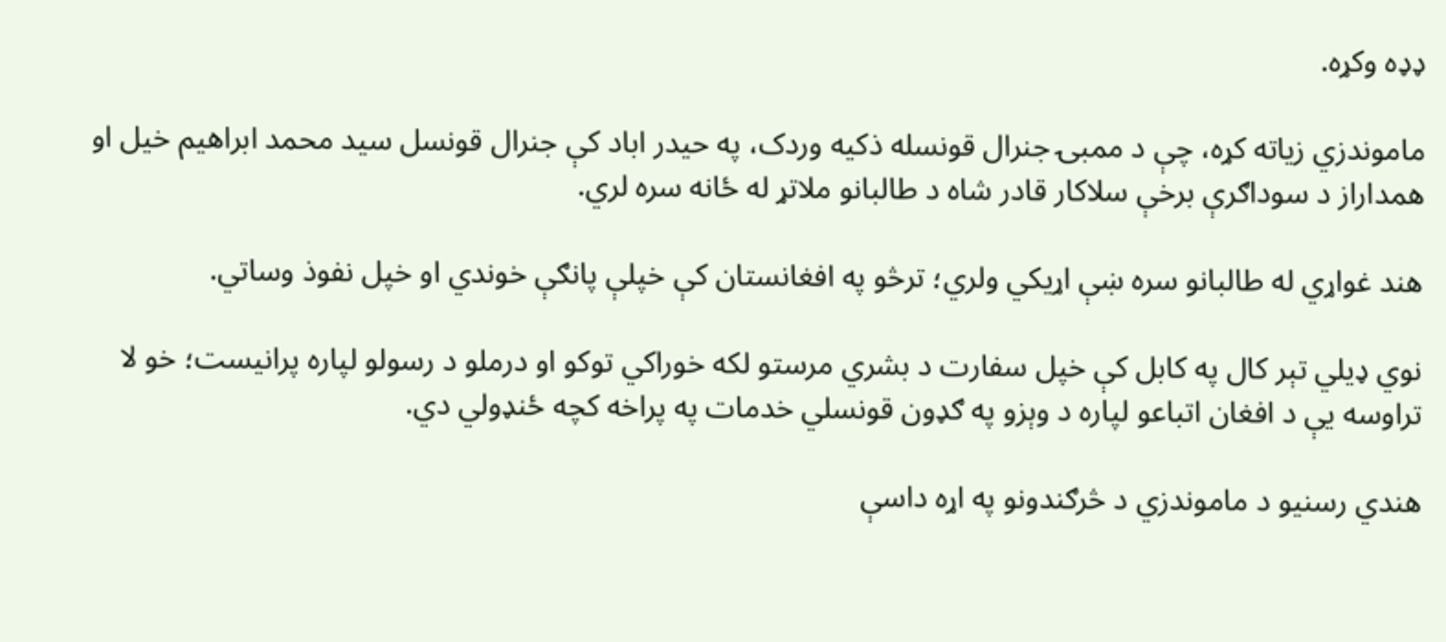ډډه وکړه.

ماموندزي زیاته کړه، چې د ممبۍ جنرال قونسله ذکیه وردک، په حیدر اباد کې جنرال قونسل سید محمد ابراهیم خیل او همداراز د سوداګرې برخې سلاکار قادر شاه د طالبانو ملاتړ له ځانه سره لري.

هند غواړي له طالبانو سره ښې اړیکي ولري؛ ترڅو په افغانستان کې خپلې پانګې خوندي‌ او خپل نفوذ وساتي.

نوي ډیلي تېر کال په کابل کې خپل سفارت د بشري مرستو لکه خوراکي توکو او درملو د رسولو لپاره پرانیست؛ خو لا تراوسه یې د افغان اتباعو لپاره د وېزو په ګډون قونسلي خدمات په پراخه کچه ځنډولي دي.

هندي رسنیو د ماموندزي د څرګندونو په اړه داسې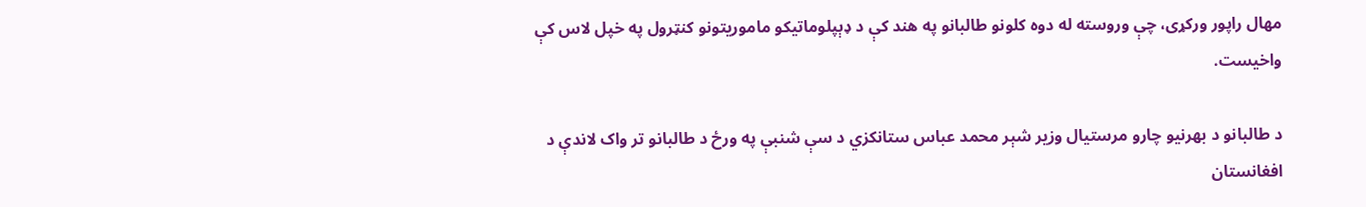مهال راپور ورکړی، چې وروسته له دوه کلونو طالبانو په هند کې د ډېپلوماتیکو ماموریتونو کنټرول په خپل لاس کې واخیست.

د طالبانو د بهرنیو چارو مرستیال وزیر شېر محمد عباس ستانکزي د سې شنبې په ورځ د طالبانو تر واک لاندې د افغانستان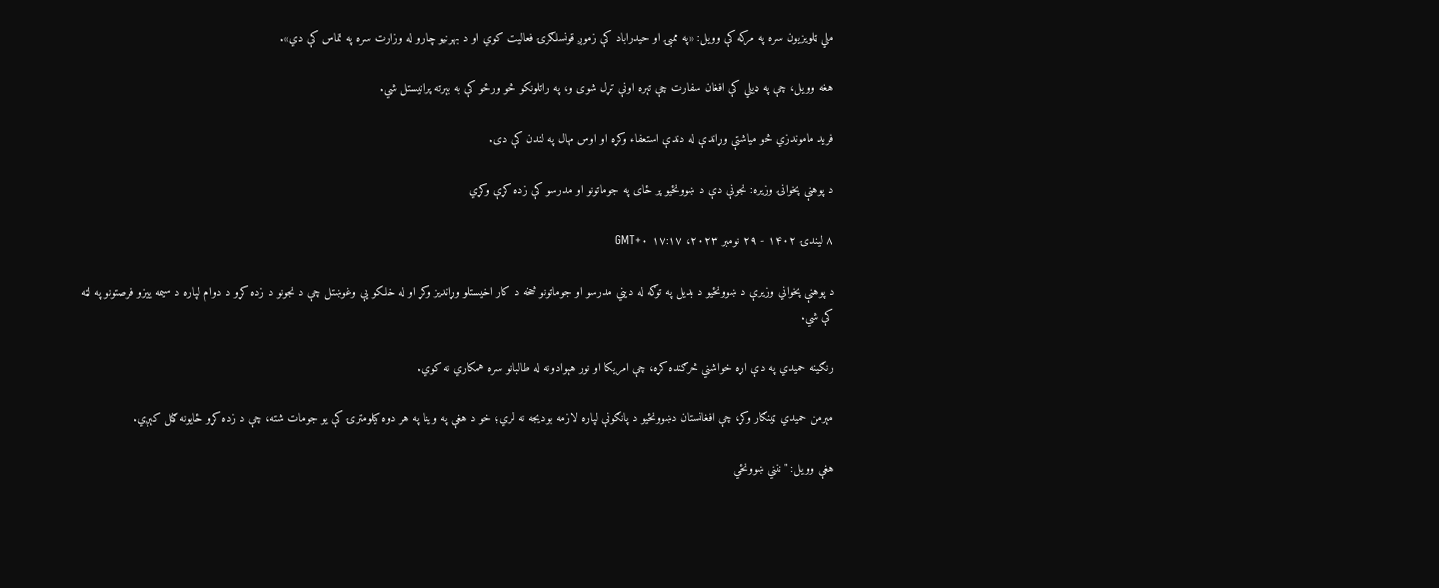ملي ټلویزیون سره په مرکه کې وویل: «په ممبۍ او حیدراباد کې زموږ قونسلګرۍ فعالیت کوي او د بهرنیو چارو له وزارت سره په تماس کې دي».

هغه وویل، چې په ډیلي کې افغان سفارت چې تېره اونې تړل شوی و، په راتلونکو څو ورځو کې به بېرته پرانیستل شي.

فرید ماموندزي څو میاشتې وړاندې له دندې استعفاء وکړه او اوس مهال په لندن کې دی.

د پوهنې پخوانۍ وزیره: نجونې دې د ښوونځیو پر ځای په جوماتونو او مدرسو کې زده کړې وکړي

۸ لیندۍ ۱۴۰۲ - ۲۹ نومبر ۲۰۲۳، ۱۷:۱۷ GMT+۰

د پوهنې پخواني وزیرې د ښوونځیو د بدیل په توګه له دیني مدرسو او جوماتونو څخه د کار اخیستلو وړاندیز وکړ او له خلکو یې وغوښتل چې د نجونو د زده کړو د دوام لپاره د سیمه ییزو فرصتونو په لټه کې شي.

رنګینه حمیدي په دې اړه خواشني څرګنده کړه، چې امريکا او نور هېوادونه له طالبانو سره همکاري نه کوي.

مېرمن حمیدي ټینګار وکړ، چې افغانستان دښوونځیو د پانګونې لپاره لازمه بودیجه نه لري؛ خو د هغې په وینا په هر دوه کیلومترۍ کې یو جومات شته، چې د زده کړو ځایونه ګڼل کېږي.

هغې وویل: "ننني ښوونځي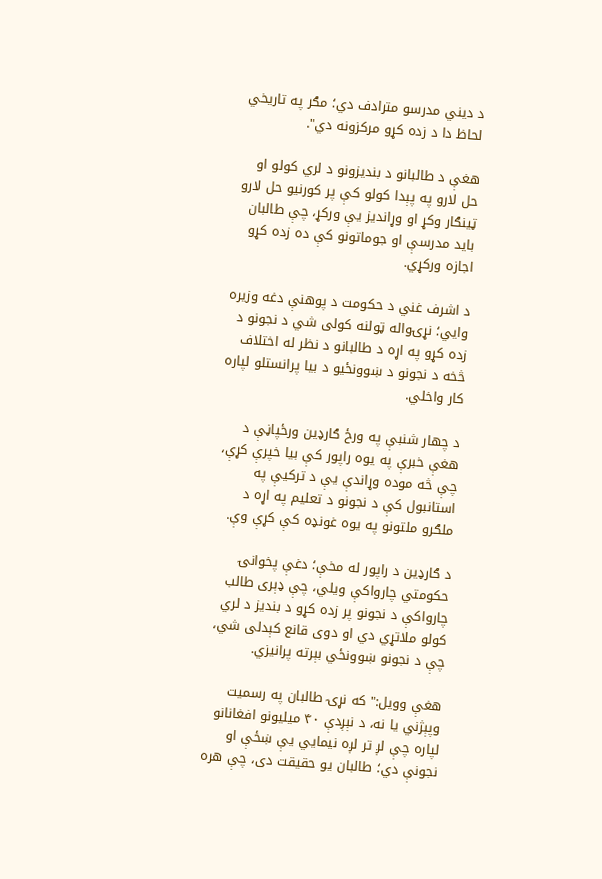د دیني مدرسو مترادف دي؛ مګر په تاریخي لحاظ دا د زده کړو مرکزونه دي".

هغې د طالبانو د بنديزونو د لري کولو او حل لارو په پېدا کولو کې پر کورنيو حل لارو ټينګار وکړ او وړانديز يې ورکړ، چې طالبان باید مدرسې او جوماتونو کې ده زده کړو اجازه ورکړي.

د اشرف غني د حکومت د پوهنې دغه وزیره وايي؛ نړۍواله ټولنه کولی شي د نجونو د زده کړو په اړه د طالبانو د نظر له اختلاف څخه د نجونو د ښوونځیو د بیا پرانستلو لپاره کار واخلي.

د چهار شنبې په ورځ ګارډین ورځپاڼې د هغې خبرې په یوه راپور کې بيا خپرې کړې، چې څه موده وړاندې يې د ترکیې په استانبول کې د نجونو د تعلیم په اړه د ملګرو ملتونو په یوه غونډه کې کړې وې.

د ګارډین د راپور له مخې؛ دغې پخوانۍ حکومتي چارواکې ویلي، چې ډېری طالب چارواکې د نجونو پر زده کړو د بنديز د لري کولو ملاتړي دي او دوی قانع کېدلی شي، چې د نجونو ښوونځي بېرته پرانيزي.

هغې وویل:" که نړۍ طالبان په رسمیت وپېژني یا نه، د نېږدې ۴۰ میلیونو افغانانو لپاره چې لږ تر لږه نیمایي یې ښځې او نجونې دي؛ طالبان یو حقیقت دی، چې هره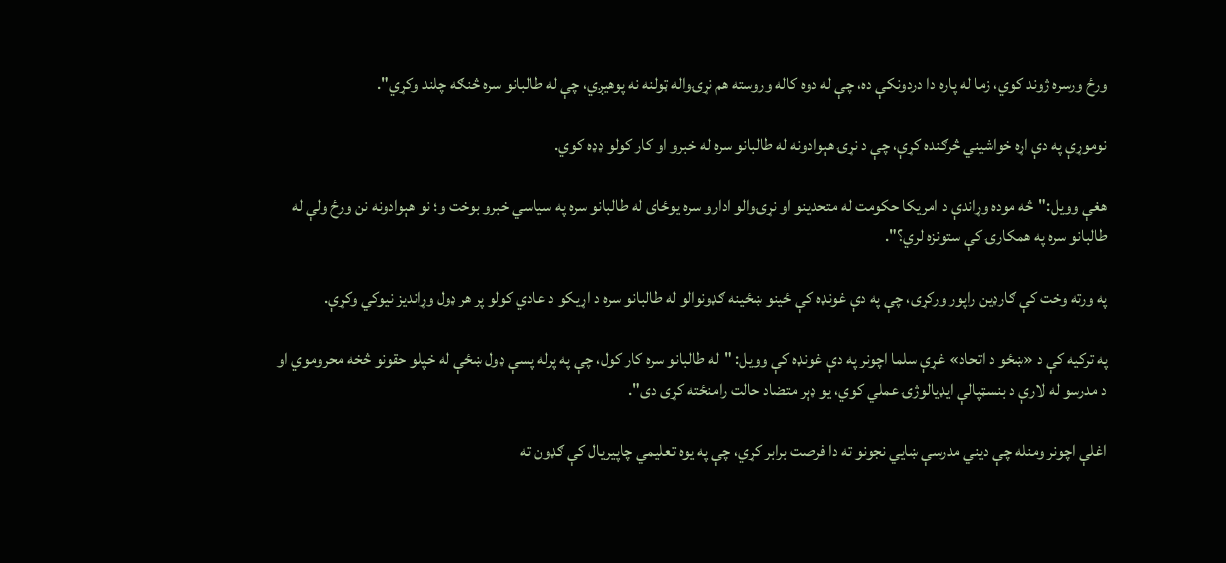ورځ ورسره ژوند کوي، زما له پاره دا دردونکې ده، چې له دوه کاله وروسته هم نړۍواله ټولنه نه پوهیږي، چې له طالبانو سره څنګه چلند وکړي".

نوموړې په دې اړه خواشیني څرګنده کړې، چې د نړۍ هېوادونه له طالبانو سره له خبرو او کار کولو ډډه کوي.

هغې وویل:"څه موده وړاندې د امریکا حکومت له متحدینو او نړۍوالو ادارو سره یوځای له طالبانو سره په سیاسي خبرو بوخت و؛ نو هېوادونه نن ورځ ولې له طالبانو سره په همکارۍ کې ستونزه لري؟".

په ورته وخت کې ګارډین راپور ورکړی، چې په دې غونډه کې ځینو ښځینه ګډونوالو له طالبانو سره د اړیکو د عادي کولو پر هر ډول وړاندیز نیوکي وکړې.

په ترکیه کې د «ښځو د اتحاد» غړې سلما اچونر په دې غونډه کې وویل: "له طالبانو سره کار کول، چې په پرله پسې ډول ښځې له خپلو حقونو څخه محروموي او د مدرسو له لارې د بنسټپالې ایډیالوژۍ عملي کوي، یو ډېر متضاد حالت رامنځته کړی دی".

اغلې اچونر ومنله چې دیني مدرسې ښایي نجونو ته دا فرصت برابر کړي، چې په یوه تعلیمي چاپیریال کې ګډون ته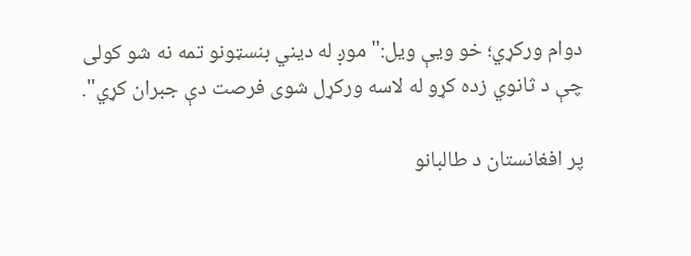دوام ورکړي؛ خو ویې ویل:" موږ له دیني بنسټونو تمه نه شو کولی چې د ثانوي زده کړو له لاسه ورکړل شوی فرصت دې جبران کړي".

پر افغانستان د طالبانو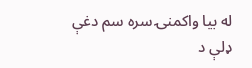له بیا واکمنۍ سره سم دغې ډلې د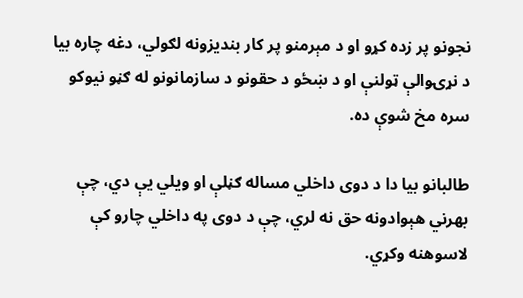نجونو پر زده کړو او د مېرمنو پر کار بندیزونه لګولي، دغه چاره بیا د نړۍوالې ټولنې او د ښځو د حقونو د سازمانونو له ګڼو نیوکو سره مخ شوې ده.

طالبانو بیا دا د دوی داخلي مساله ګڼلې او ویلي یې دي، چې بهرني هېوادونه حق نه لري، چې د دوی په داخلي چارو کې لاسوهنه وکړي.